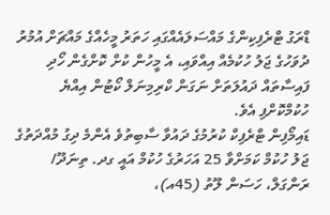ޑްރަގު ޓްރެފިކިންގެ މައްސަލައެއްގައި ހަތަރު މީހެއްގެ މައްޗަށް އުމުރު ދުވަހުގެ ޖަލު ހުކުމެއް އިއްވައި، އެ މީހުން ކުށް ކޮށްގެން ހޯދި ފައިސާތައް ދައުލަތަށް ނަގަން ކްރިމިނަލް ކޯޓުން އިއްޔެ ހުކުމްކޮށްފި އެވެ.
ޑައިމޯފިން ޓްރެފިކް ކުރުމުގެ ދައުވާ ސާބިތުވެ އެންމެ ދިގު މުއްދަތުގެ ޖަލު ހުކުމް ކަމަށްވާ 25 އަހަރުގެ ހުކުމް އައީ ގދ. ތިނަދޫ/ ރަންގަލް، ހަސަން ލޫތު (45އ)،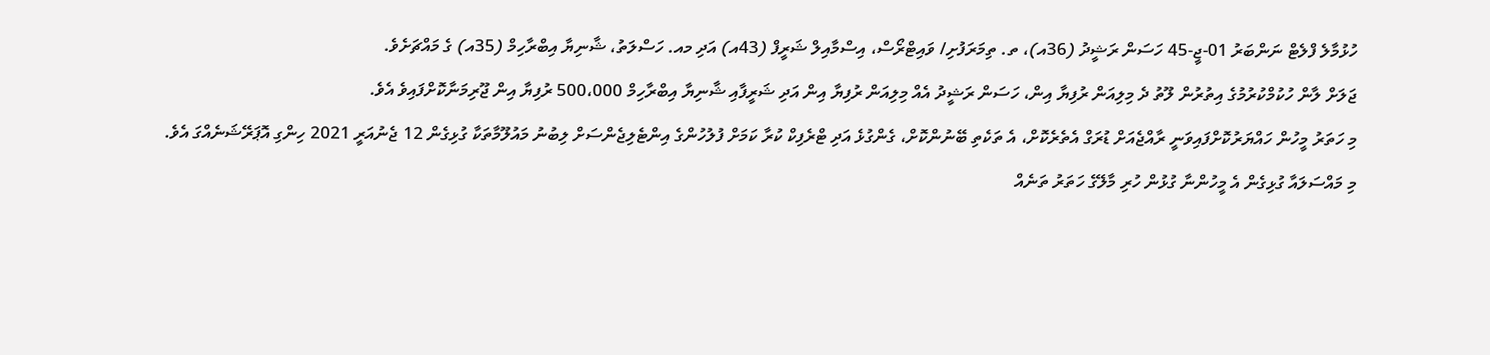ހުޅުމާލެ ފްލެޓް ނަންބަރު 01-ޖީ-45 ހަސަން ރަޝީދު (36އ)، ތ. ތިމަރަފުށި/ ވައިޓްރޯސް، އިސްމާއިލް ޝަރީފް (43އ) އަދި މއ. ހަސްލަތު، ޝާނިޔާ އިބްރާހިމް (35އ) ގެ މައްޗަށެވެ.
ޖަލަށް ލާން ހުކުމްކުރުމުގެ އިތުރުން ލޫތު ދެ މިލިއަން ރުފިޔާ އިން، ހަސަން ރަޝީދު އެއް މިލިއަން ރުފިޔާ އިން އަދި ޝަރީފާއި ޝާނިޔާ އިބްރާހިމް 500،000 ރުފިޔާ އިން ޖޫރިމަނާކޮށްފައިވެ އެވެ.
މި ހަތަރު މީހުން ހައްޔަރުކޮށްފައިވަނީ ރާއްޖެއަށް ޑުރަގް އެތެރެކޮށް، އެ ތަކެތި ބޭނުންކޮށް، ގެންގުޅެ އަދި ޓްރެފިކް ކުރާ ކަމަށް ފުލުހުންގެ އިންޓެލިޖެންސަށް ލިބުނު މައުލޫމާތަކާ ގުޅިގެން 12 ޖެނުއަރީ 2021 ހިންގި އޮޕަރޭޝަނެއްގަ އެވެ.
މި މައްސަލައާ ގުޅިގެން އެ މީހުންނާ ގުޅުން ހުރި މާލޭގެ ހަތަރު ތަނެއް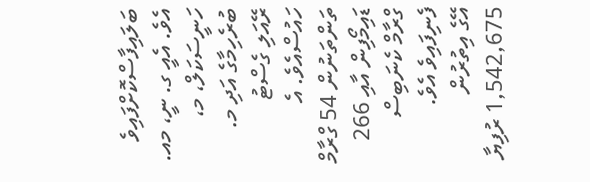ބަލައިފާސްކޮށްފައިވެ އެވެ. އެއީ ގ. ނީ، މއ. ހަނީސަކަލް، މ، ބުރެހިމާގެ އަދި މ. ރޭއަލި ގެސްޓު ހައުސްއެވެ. އެ ތަންތަނުން 54 ގްރާމް ޑައިމޯފިން އާއި 266 ގްރާމް ކެނަބިސް ފެނިފައިވެ އެވެ.
އޭގެ އިތުރުން 1,542,675 ރުފިޔާ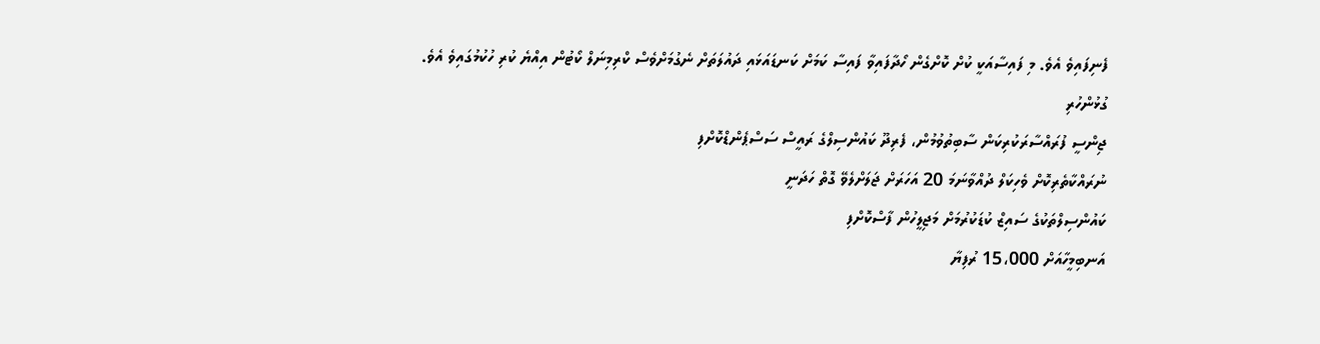ފެނިފައިވެ އެވެ. މި ފައިސާއަކީ ކުށް ކޮށްގެން ހޯދާފައިވާ ފައިސާ ކަމަށް ކަނޑައަޅައި ދައުލަތަށް ނެގުމަށްވެސް ކްރިމިނަލް ކޯޓުން އިއްޔެ ކުރި ހުކުމުގައިވެ އެވެ.
ގުޅުންހުރި
ޖިންސީ ފުރައްސާރަކުރިކަން ސާބިތުވުމުން، ފެރިދޫ ކައުންސިލްގެ ރައީސް ސަސްޕެންޑްކޮށްފި
ނުރައްކާތެރިކޮށް ވެހިކަލް ދުއްވާނަމަ 20 އަހަރަށް ޖަލަށްލެވޭ ގޮތް ހަދަނީ
ކައުންސިލްތަކުގެ ސައިޒް ކުޑަކުރުމަށް މަޖިލީހުން ފާސްކޮށްފި
އަނބިމީހާއަށް 15،000 ރުފިޔާ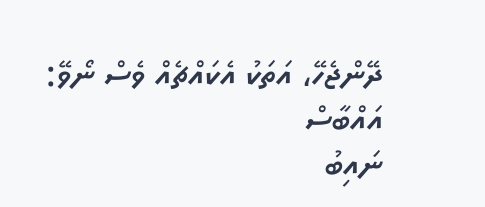ދޭންޖެހޭ، އަތަކު އެކައްޗެއް ވެސް ނޯވޭ: އައްބާސް
ނައިބު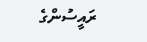ރައީސުންގެ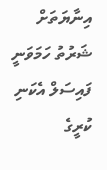އިނާޔަތަށް ޝަރުތު ހަމަވަނީ ފައިސަލް އެކަނި
ކުރީގެ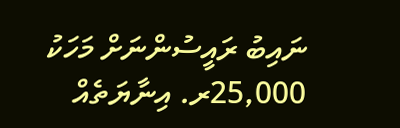ނައިބު ރައީސުންނަށް މަހަކު 25,000ރ. އިނާޔަތެއް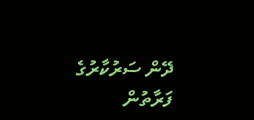ދޭން ސަރުކާރުގެ ފަރާތުން